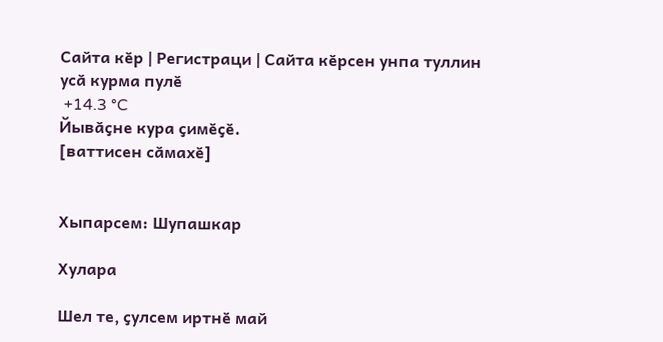Сайта кӗр | Регистраци | Сайта кӗрсен унпа туллин усӑ курма пулӗ
 +14.3 °C
Йывӑҫне кура ҫимӗҫӗ.
[ваттисен сӑмахӗ]


Хыпарсем: Шупашкар

Хулара

Шел те, ҫулсем иртнӗ май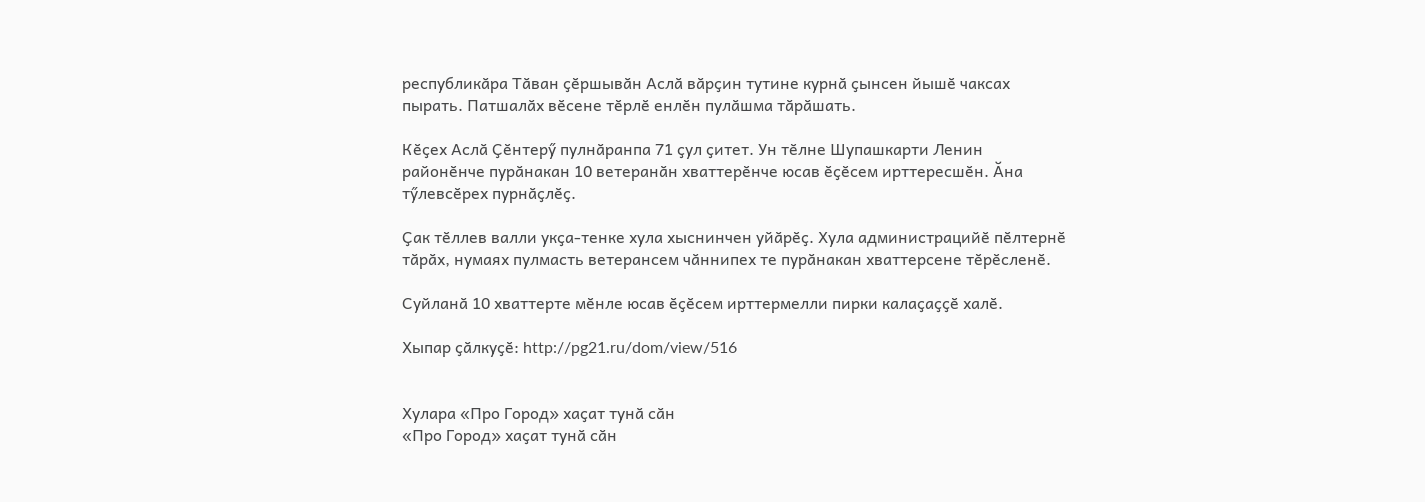республикӑра Тӑван ҫӗршывӑн Аслӑ вӑрҫин тутине курнӑ ҫынсен йышӗ чаксах пырать. Патшалӑх вӗсене тӗрлӗ енлӗн пулӑшма тӑрӑшать.

Кӗҫех Аслӑ Ҫӗнтерӳ пулнӑранпа 71 ҫул ҫитет. Ун тӗлне Шупашкарти Ленин районӗнче пурӑнакан 10 ветеранӑн хваттерӗнче юсав ӗҫӗсем ирттересшӗн. Ӑна тӳлевсӗрех пурнӑҫлӗҫ.

Ҫак тӗллев валли укҫа-тенке хула хыснинчен уйӑрӗҫ. Хула администрацийӗ пӗлтернӗ тӑрӑх, нумаях пулмасть ветерансем чӑннипех те пурӑнакан хваттерсене тӗрӗсленӗ.

Суйланӑ 10 хваттерте мӗнле юсав ӗҫӗсем ирттермелли пирки калаҫаҫҫӗ халӗ.

Хыпар ҫӑлкуҫӗ: http://pg21.ru/dom/view/516


Хулара «Про Город» хаҫат тунӑ сӑн
«Про Город» хаҫат тунӑ сӑн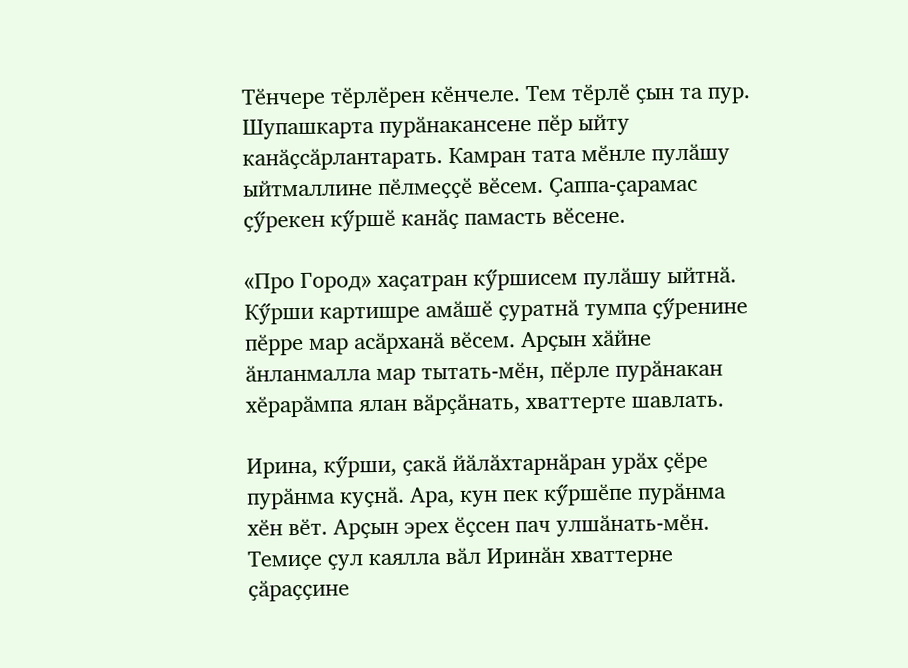Тӗнчере тӗрлӗрен кӗнчеле. Тем тӗрлӗ ҫын та пур. Шупашкарта пурӑнакансене пӗр ыйту канӑҫсӑрлантарать. Камран тата мӗнле пулӑшу ыйтмаллине пӗлмеҫҫӗ вӗсем. Ҫаппа-ҫарамас ҫӳрекен кӳршӗ канӑҫ памасть вӗсене.

«Про Город» хаҫатран кӳршисем пулӑшу ыйтнӑ. Кӳрши картишре амӑшӗ ҫуратнӑ тумпа ҫӳренине пӗрре мар асӑрханӑ вӗсем. Арҫын хӑйне ӑнланмалла мар тытать-мӗн, пӗрле пурӑнакан хӗрарӑмпа ялан вӑрҫӑнать, хваттерте шавлать.

Ирина, кӳрши, ҫакӑ йӑлӑхтарнӑран урӑх ҫӗре пурӑнма куҫнӑ. Ара, кун пек кӳршӗпе пурӑнма хӗн вӗт. Арҫын эрех ӗҫсен пач улшӑнать-мӗн. Темиҫе ҫул каялла вӑл Иринӑн хваттерне ҫӑраҫҫине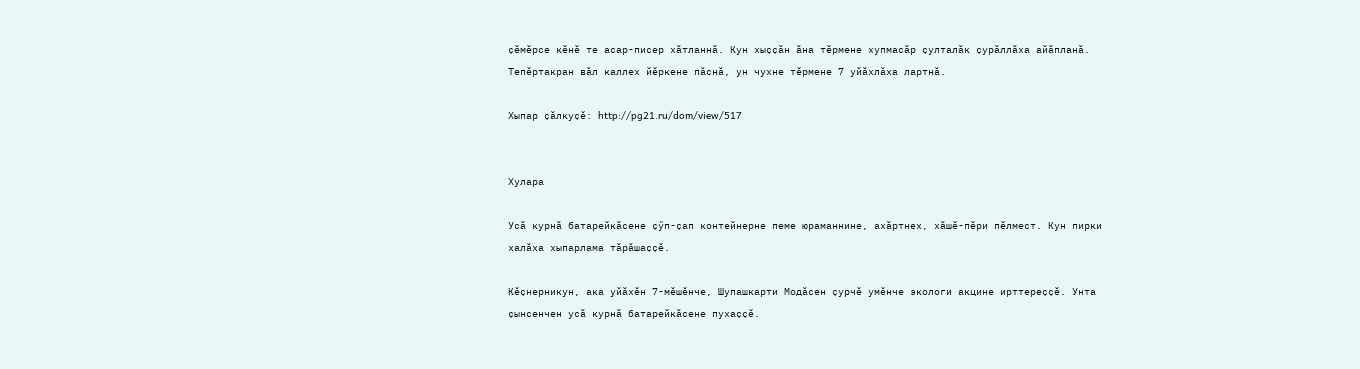ҫӗмӗрсе кӗнӗ те асар-писер хӑтланнӑ. Кун хыҫҫӑн ӑна тӗрмене хупмасӑр ҫулталӑк ҫурӑллӑха айӑпланӑ. Тепӗртакран вӑл каллех йӗркене пӑснӑ, ун чухне тӗрмене 7 уйӑхлӑха лартнӑ.

Хыпар ҫӑлкуҫӗ: http://pg21.ru/dom/view/517


Хулара

Усӑ курнӑ батарейкӑсене ҫӳп-ҫап контейнерне пеме юраманнине, ахӑртнех, хӑшӗ-пӗри пӗлмест. Кун пирки халӑха хыпарлама тӑрӑшаҫҫӗ.

Кӗҫнерникун, ака уйӑхӗн 7-мӗшӗнче, Шупашкарти Модӑсен ҫурчӗ умӗнче экологи акцине ирттереҫҫӗ. Унта ҫынсенчен усӑ курнӑ батарейкӑсене пухаҫҫӗ.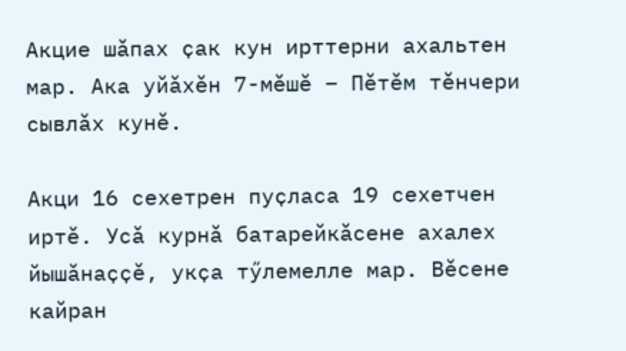Акцие шӑпах ҫак кун ирттерни ахальтен мар. Ака уйӑхӗн 7-мӗшӗ – Пӗтӗм тӗнчери сывлӑх кунӗ.

Акци 16 сехетрен пуҫласа 19 сехетчен иртӗ. Усӑ курнӑ батарейкӑсене ахалех йышӑнаҫҫӗ, укҫа тӳлемелле мар. Вӗсене кайран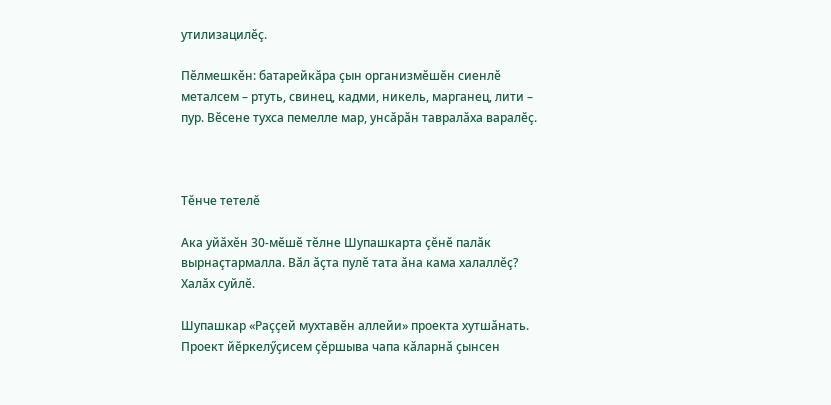утилизацилӗҫ.

Пӗлмешкӗн: батарейкӑра ҫын организмӗшӗн сиенлӗ металсем – ртуть, свинец, кадми, никель, марганец, лити – пур. Вӗсене тухса пемелле мар, унсӑрӑн тавралӑха варалӗҫ.



Тӗнче тетелӗ

Ака уйӑхӗн 30-мӗшӗ тӗлне Шупашкарта ҫӗнӗ палӑк вырнаҫтармалла. Вӑл ӑҫта пулӗ тата ӑна кама халаллӗҫ? Халӑх суйлӗ.

Шупашкар «Раҫҫей мухтавӗн аллейи» проекта хутшӑнать. Проект йӗркелӳҫисем ҫӗршыва чапа кӑларнӑ ҫынсен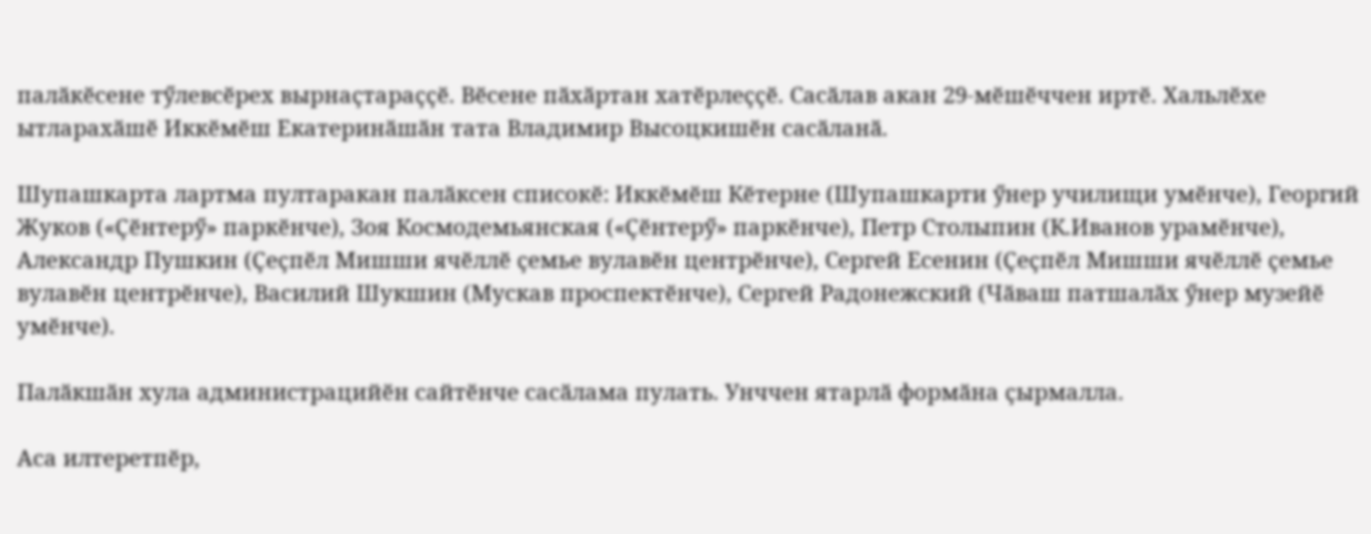палӑкӗсене тӳлевсӗрех вырнаҫтараҫҫӗ. Вӗсене пӑхӑртан хатӗрлеҫҫӗ. Сасӑлав акан 29-мӗшӗччен иртӗ. Хальлӗхе ытларахӑшӗ Иккӗмӗш Екатеринӑшӑн тата Владимир Высоцкишӗн сасӑланӑ.

Шупашкарта лартма пултаракан палӑксен списокӗ: Иккӗмӗш Кӗтерне (Шупашкарти ӳнер училищи умӗнче), Георгий Жуков («Ҫӗнтерӳ» паркӗнче), Зоя Космодемьянская («Ҫӗнтерӳ» паркӗнче), Петр Столыпин (К.Иванов урамӗнче), Александр Пушкин (Ҫеҫпӗл Мишши ячӗллӗ ҫемье вулавӗн центрӗнче), Сергей Есенин (Ҫеҫпӗл Мишши ячӗллӗ ҫемье вулавӗн центрӗнче), Василий Шукшин (Мускав проспектӗнче), Сергей Радонежский (Чӑваш патшалӑх ӳнер музейӗ умӗнче).

Палӑкшӑн хула администрацийӗн сайтӗнче сасӑлама пулать. Унччен ятарлӑ формӑна ҫырмалла.

Аса илтеретпӗр,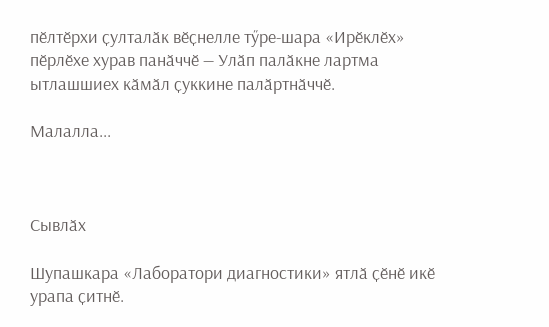пӗлтӗрхи ҫулталӑк вӗҫнелле тӳре-шара «Ирӗклӗх» пӗрлӗхе хурав панӑччӗ — Улӑп палӑкне лартма ытлашшиех кӑмӑл ҫуккине палӑртнӑччӗ.

Малалла...



Сывлӑх

Шупашкара «Лаборатори диагностики» ятлӑ ҫӗнӗ икӗ урапа ҫитнӗ.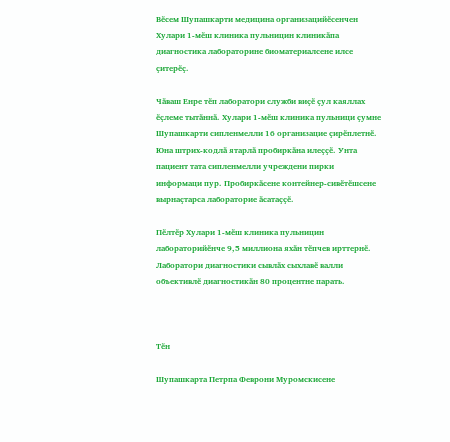Вӗсем Шупашкарти медицина организацийӗсенчен Хулари 1-мӗш клиника пульницин клиникӑпа диагностика лабораторине биоматериалсене илсе ҫитерӗҫ.

Чӑваш Енре тӗп лаборатори служби виҫӗ ҫул каяллах ӗҫлеме тытӑннӑ. Хулари 1-мӗш клиника пульници ҫумне Шупашкарти сипленмелли 16 организацие ҫирӗплетнӗ. Юна штрих-кодлӑ ятарлӑ пробиркӑна илеҫҫӗ. Унта пациент тата сипленмелли учреждени пирки информаци пур. Пробиркӑсене контейнер-сивӗтӗшсене вырнаҫтарса лабораторие ӑсатаҫҫӗ.

Пӗлтӗр Хулари 1-мӗш клиника пульницин лабораторийӗнче 9,5 миллиона яхӑн тӗпчев ирттернӗ. Лаборатори диагностики сывлӑх сыхлавӗ валли объективлӗ диагностикӑн 80 процентне парать.



Тӗн

Шупашкарта Петрпа Феврони Муромскисене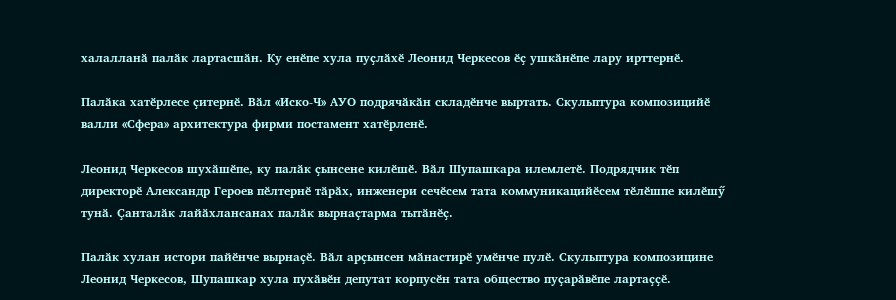халалланӑ палӑк лартасшӑн. Ку енӗпе хула пуҫлӑхӗ Леонид Черкесов ӗҫ ушкӑнӗпе лару ирттернӗ.

Палӑка хатӗрлесе ҫитернӗ. Вӑл «Иско-Ч» АУО подрячӑкӑн складӗнче выртать. Скульптура композицийӗ валли «Сфера» архитектура фирми постамент хатӗрленӗ.

Леонид Черкесов шухӑшӗпе, ку палӑк ҫынсене килӗшӗ. Вӑл Шупашкара илемлетӗ. Подрядчик тӗп директорӗ Александр Героев пӗлтернӗ тӑрӑх, инженери сечӗсем тата коммуникацийӗсем тӗлӗшпе килӗшӳ тунӑ. Ҫанталӑк лайӑхлансанах палӑк вырнаҫтарма тытӑнӗҫ.

Палӑк хулан истори пайӗнче вырнаҫӗ. Вӑл арҫынсен мӑнастирӗ умӗнче пулӗ. Скульптура композицине Леонид Черкесов, Шупашкар хула пухӑвӗн депутат корпусӗн тата общество пуҫарӑвӗпе лартаҫҫӗ.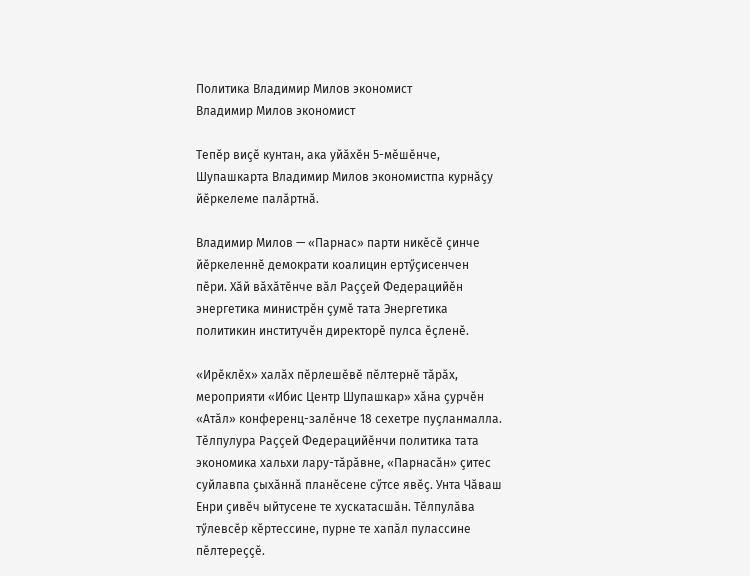Политика Владимир Милов экономист
Владимир Милов экономист

Тепӗр виҫӗ кунтан, ака уйӑхӗн 5-мӗшӗнче, Шупашкарта Владимир Милов экономистпа курнӑҫу йӗркелеме палӑртнӑ.

Владимир Милов — «Парнас» парти никӗсӗ ҫинче йӗркеленнӗ демократи коалицин ертӳҫисенчен пӗри. Хӑй вӑхӑтӗнче вӑл Раҫҫей Федерацийӗн энергетика министрӗн ҫумӗ тата Энергетика политикин институчӗн директорӗ пулса ӗҫленӗ.

«Ирӗклӗх» халӑх пӗрлешӗвӗ пӗлтернӗ тӑрӑх, мероприяти «Ибис Центр Шупашкар» хӑна ҫурчӗн «Атӑл» конференц-залӗнче 18 сехетре пуҫланмалла. Тӗлпулура Раҫҫей Федерацийӗнчи политика тата экономика хальхи лару-тӑрӑвне, «Парнасӑн» ҫитес суйлавпа ҫыхӑннӑ планӗсене сӳтсе явӗҫ. Унта Чӑваш Енри ҫивӗч ыйтусене те хускатасшӑн. Тӗлпулӑва тӳлевсӗр кӗртессине, пурне те хапӑл пулассине пӗлтереҫҫӗ.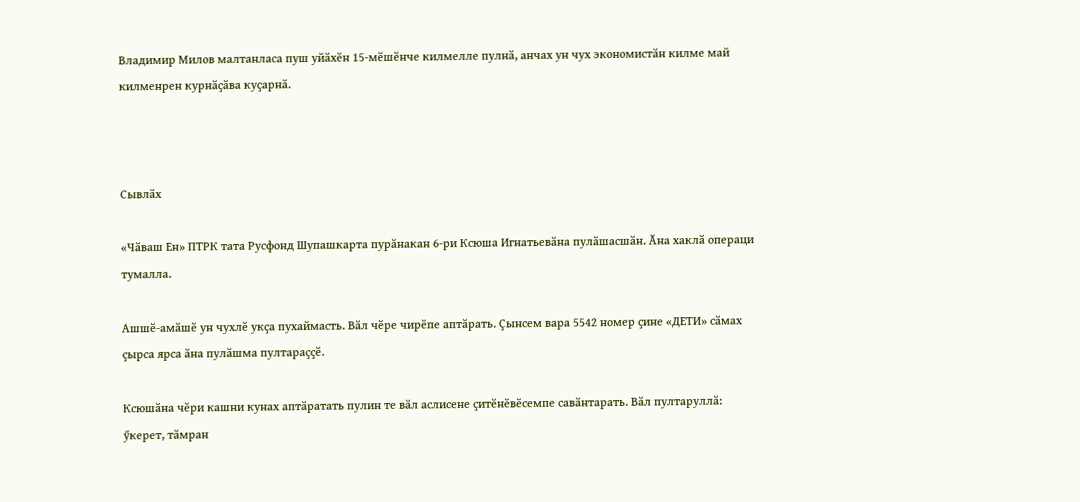Владимир Милов малтанласа пуш уйӑхӗн 15-мӗшӗнче килмелле пулнӑ, анчах ун чух экономистӑн килме май килменрен курнӑҫӑва куҫарнӑ.



Сывлӑх

«Чӑваш Ен» ПТРК тата Русфонд Шупашкарта пурӑнакан 6-ри Ксюша Игнатьевӑна пулӑшасшӑн. Ӑна хаклӑ операци тумалла.

Ашшӗ-амӑшӗ ун чухлӗ укҫа пухаймасть. Вӑл чӗре чирӗпе аптӑрать. Ҫынсем вара 5542 номер ҫине «ДЕТИ» сӑмах ҫырса ярса ӑна пулӑшма пултараҫҫӗ.

Ксюшӑна чӗри кашни кунах аптӑратать пулин те вӑл аслисене ҫитӗнӗвӗсемпе савӑнтарать. Вӑл пултаруллӑ: ӳкерет, тӑмран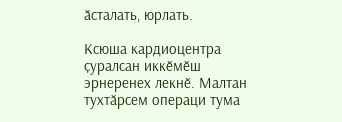ӑсталать, юрлать.

Ксюша кардиоцентра ҫуралсан иккӗмӗш эрнеренех лекнӗ. Малтан тухтӑрсем операци тума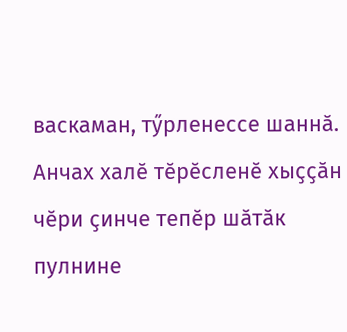васкаман, тӳрленессе шаннӑ. Анчах халӗ тӗрӗсленӗ хыҫҫӑн чӗри ҫинче тепӗр шӑтӑк пулнине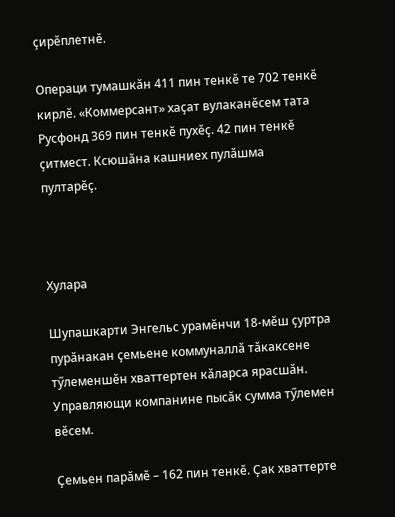ҫирӗплетнӗ.

Операци тумашкӑн 411 пин тенкӗ те 702 тенкӗ кирлӗ. «Коммерсант» хаҫат вулаканӗсем тата Русфонд 369 пин тенкӗ пухӗҫ. 42 пин тенкӗ ҫитмест. Ксюшӑна кашниех пулӑшма пултарӗҫ.



Хулара

Шупашкарти Энгельс урамӗнчи 18-мӗш ҫуртра пурӑнакан ҫемьене коммуналлӑ тӑкаксене тӳлеменшӗн хваттертен кӑларса ярасшӑн. Управляющи компанине пысӑк сумма тӳлемен вӗсем.

Ҫемьен парӑмӗ – 162 пин тенкӗ. Ҫак хваттерте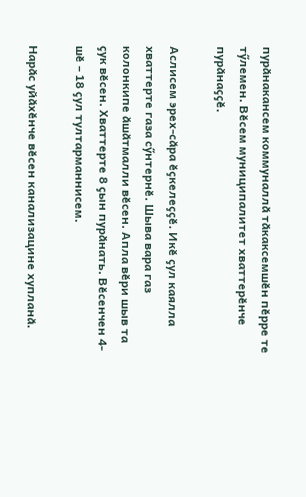пурӑнакансем коммуналлӑ тӑкаксемшӗн пӗрре те тӳлемен. Вӗсем муниципалитет хваттерӗнче пурӑнаҫҫӗ.

Аслисем эрех-сӑра ӗҫкелеҫҫӗ. Икӗ ҫул каялла хваттерте газа сӳнтернӗ. Шыва вара газ колонкипе ӑшӑтмалли вӗсен. Апла вӗри шыв та ҫук вӗсен. Хваттерте 8 ҫын пурӑнать. Вӗсенчен 4-шӗ – 18 ҫул тултарманнисем.

Нарӑс уйӑхӗнче вӗсен канализацине хупланӑ.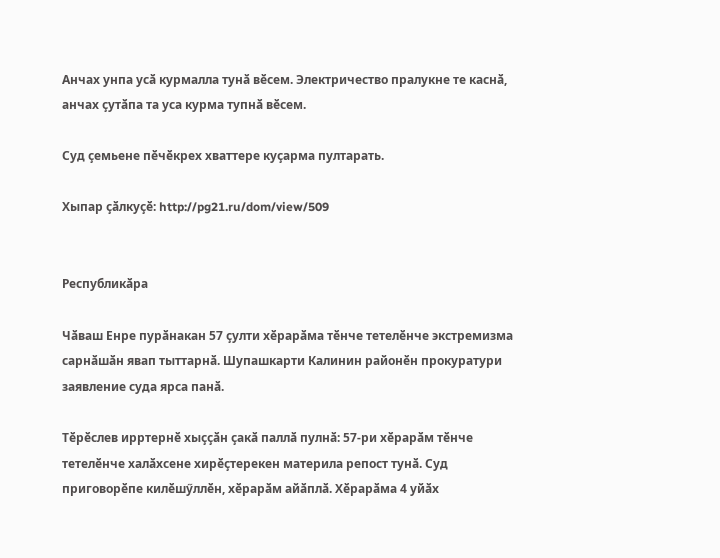Анчах унпа усӑ курмалла тунӑ вӗсем. Электричество пралукне те каснӑ, анчах ҫутӑпа та уса курма тупнӑ вӗсем.

Суд ҫемьене пӗчӗкрех хваттере куҫарма пултарать.

Хыпар ҫӑлкуҫӗ: http://pg21.ru/dom/view/509


Республикӑра

Чӑваш Енре пурӑнакан 57 ҫулти хӗрарӑма тӗнче тетелӗнче экстремизма сарнӑшӑн явап тыттарнӑ. Шупашкарти Калинин районӗн прокуратури заявление суда ярса панӑ.

Тӗрӗслев ирртернӗ хыҫҫӑн ҫакӑ паллӑ пулнӑ: 57-ри хӗрарӑм тӗнче тетелӗнче халӑхсене хирӗҫтерекен материла репост тунӑ. Суд приговорӗпе килӗшӳллӗн, хӗрарӑм айӑплӑ. Хӗрарӑма 4 уйӑх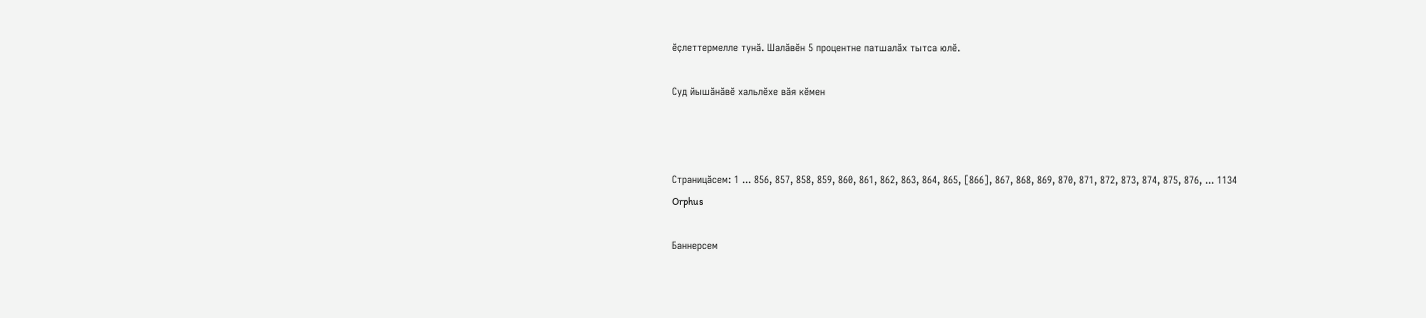ӗҫлеттермелле тунӑ. Шалӑвӗн 5 процентне патшалӑх тытса юлӗ.

Суд йышӑнӑвӗ хальлӗхе вӑя кӗмен



Страницӑсем: 1 ... 856, 857, 858, 859, 860, 861, 862, 863, 864, 865, [866], 867, 868, 869, 870, 871, 872, 873, 874, 875, 876, ... 1134
Orphus

Баннерсем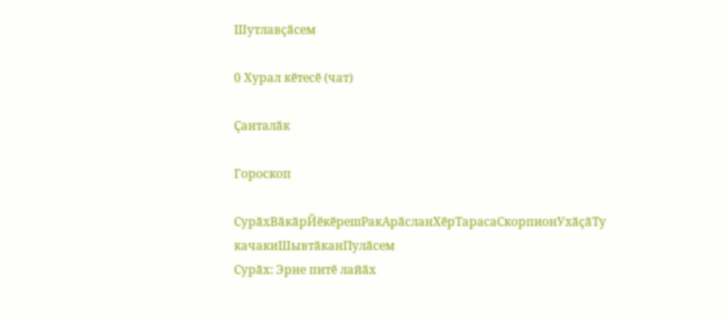Шутлавҫӑсем

0 Хурал кӗтесӗ (чат)

Ҫанталӑк

Гороскоп

СурӑхВӑкӑрЙӗкӗрешРакАрӑсланХӗрТарасаСкорпионУхӑҫӑТу качакиШывтӑканПулӑсем
Сурӑх: Эрне питӗ лайӑх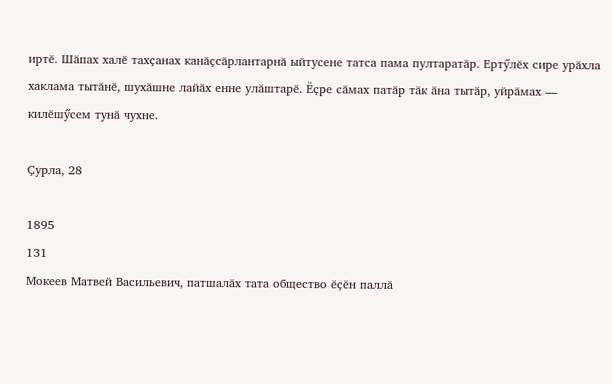иртӗ. Шӑпах халӗ тахҫанах канӑҫсӑрлантарнӑ ыйтусене татса пама пултаратӑр. Ертӳлӗх сире урӑхла хаклама тытӑнӗ, шухӑшне лайӑх енне улӑштарӗ. Ӗҫре сӑмах патӑр тӑк ӑна тытӑр, уйрӑмах — килӗшӳсем тунӑ чухне.

Ҫурла, 28

1895
131
Мокеев Матвей Васильевич, патшалӑх тата общество ӗҫӗн паллӑ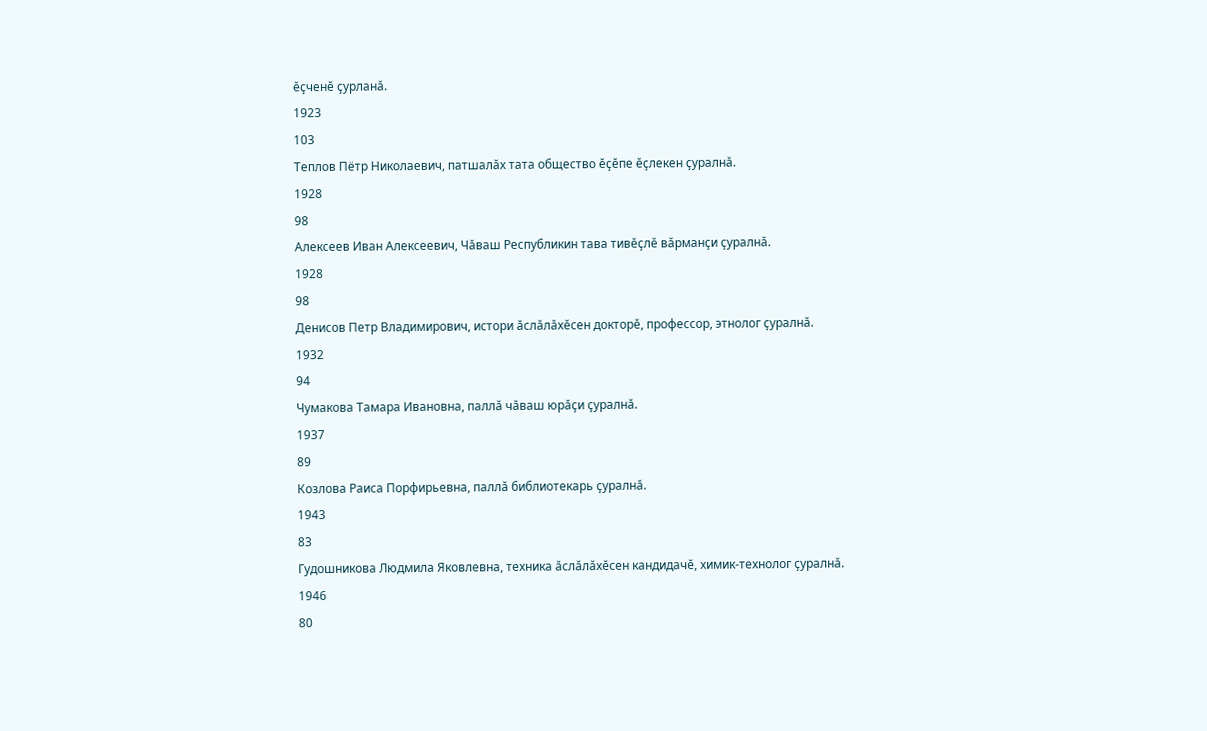ӗҫченӗ ҫурланӑ.
1923
103
Теплов Пётр Николаевич, патшалӑх тата общество ӗҫӗпе ӗҫлекен ҫуралнӑ.
1928
98
Алексеев Иван Алексеевич, Чӑваш Республикин тава тивӗҫлӗ вӑрманҫи ҫуралнӑ.
1928
98
Денисов Петр Владимирович, истори ӑслӑлӑхӗсен докторӗ, профессор, этнолог ҫуралнӑ.
1932
94
Чумакова Тамара Ивановна, паллӑ чӑваш юрӑҫи ҫуралнӑ.
1937
89
Козлова Раиса Порфирьевна, паллӑ библиотекарь ҫуралнӑ.
1943
83
Гудошникова Людмила Яковлевна, техника ӑслӑлӑхӗсен кандидачӗ, химик-технолог ҫуралнӑ.
1946
80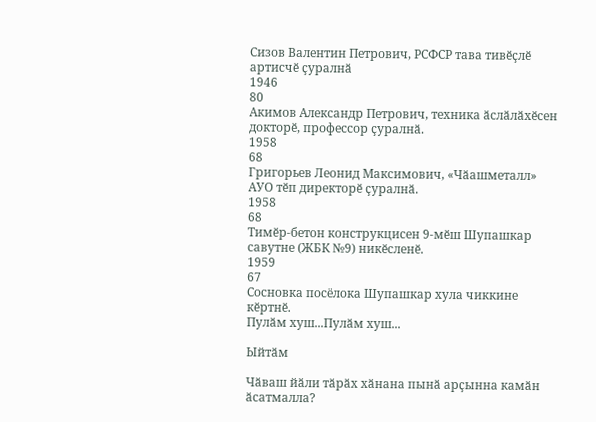Сизов Валентин Петрович, РСФСР тава тивӗҫлӗ артисчӗ ҫуралнӑ
1946
80
Акимов Александр Петрович, техника ӑслӑлӑхӗсен докторӗ, профессор ҫуралнӑ.
1958
68
Григорьев Леонид Максимович, «Чӑашметалл» АУО тӗп директорӗ ҫуралнӑ.
1958
68
Тимӗр-бетон конструкцисен 9-мӗш Шупашкар савутне (ЖБК №9) никӗсленӗ.
1959
67
Сосновка посёлока Шупашкар хула чиккине кӗртнӗ.
Пулӑм хуш...Пулӑм хуш...

Ыйтӑм

Чӑваш йӑли тӑрӑх хӑнана пынӑ арҫынна камӑн ӑсатмалла?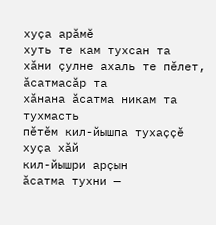хуҫа арӑмӗ
хуть те кам тухсан та
хӑни ҫулне ахаль те пӗлет, ӑсатмасӑр та
хӑнана ӑсатма никам та тухмасть
пӗтӗм кил-йышпа тухаҫҫӗ
хуҫа хӑй
кил-йышри арҫын
ӑсатма тухни —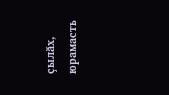ҫылӑх, юрамасть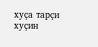хуҫа тарҫи
хуҫин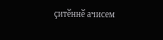ҫитӗннӗ ачисем